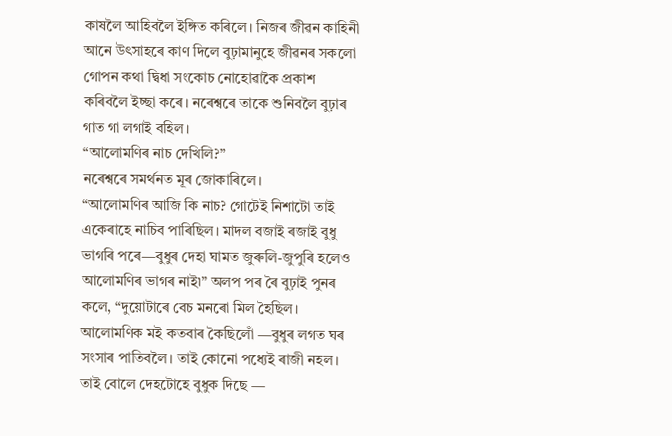কাষলৈ আহিবলৈ ইঙ্গিত কৰিলে। নিজৰ জীৱন কাহিনী আনে উৎসাহৰে কাণ দিলে বুঢ়ামানুহে জীৱনৰ সকলো গোপন কথা দ্বিধা সংকোচ নোহোৱাকৈ প্ৰকাশ কৰিবলৈ ইচ্ছা কৰে। নৰেশ্বৰে তাকে শুনিবলৈ বুঢ়াৰ গাত গা লগাই বহিল।
“আলোমণিৰ নাচ দেখিলি?”
নৰেশ্বৰে সমৰ্থনত মূৰ জোকাৰিলে।
“আলোমণিৰ আজি কি নাচ? গোটেই নিশাটো তাই একেৰাহে নাচিব পাৰিছিল। মাদল বজাই ৰজাই বুধু ভাগৰি পৰে—বুধুৰ দেহা ঘামত জুৰুলি-জুপুৰি হলেও আলোমণিৰ ভাগৰ নাই৷” অলপ পৰ ৰৈ বুঢ়াই পুনৰ কলে, “দুয়োটাৰে বেচ মনৰো মিল হৈছিল। আলোমণিক মই কতবাৰ কৈছিলোঁ —বুধুৰ লগত ঘৰ সংসাৰ পাতিবলৈ। তাই কোনো পধ্যেই ৰাজী নহল। তাই বোলে দেহটোহে বুধুক দিছে —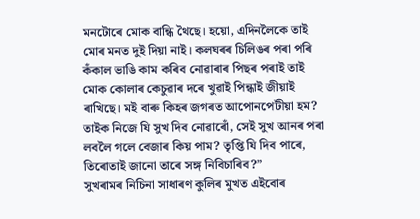মনটোৰে মোক বান্ধি থৈছে। হয়ো, এদিনলৈকে তাই মোৰ মনত দুই দিয়া নাই। কলঘৰৰ চিলিঙৰ পৰা পৰি কঁকাল ভাঙি কাম কৰিব নোৱাৰাৰ পিছৰ পৰাই তাই মোক কোলাৰ কেচুৱাৰ দৰে খুৱাই পিন্ধাই জীয়াই ৰাখিছে। মই বাৰু কিহৰ জগৰত আপোনপেটীয়া হম? তাইক নিজে যি সুখ দিব নোৱাৰোঁ, সেই সুখ আনৰ পৰা লবলৈ গলে বেজাৰ কিয় পাম? তৃপ্তি যি দিব পাৰে, তিৰোতাই জানো তাৰে সঙ্গ নিবিচাৰিব?”
সুখৰামৰ নিচিনা সাধাৰণ কুলিৰ মুখত এইবোৰ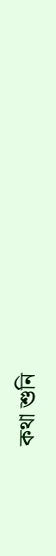কথা শুনি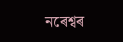নৰেশ্বৰ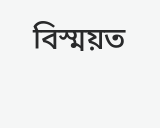বিস্ময়ত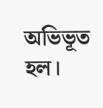অভিভূত হল।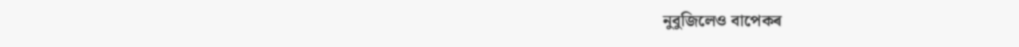নুবুজিলেও বাপেকৰ